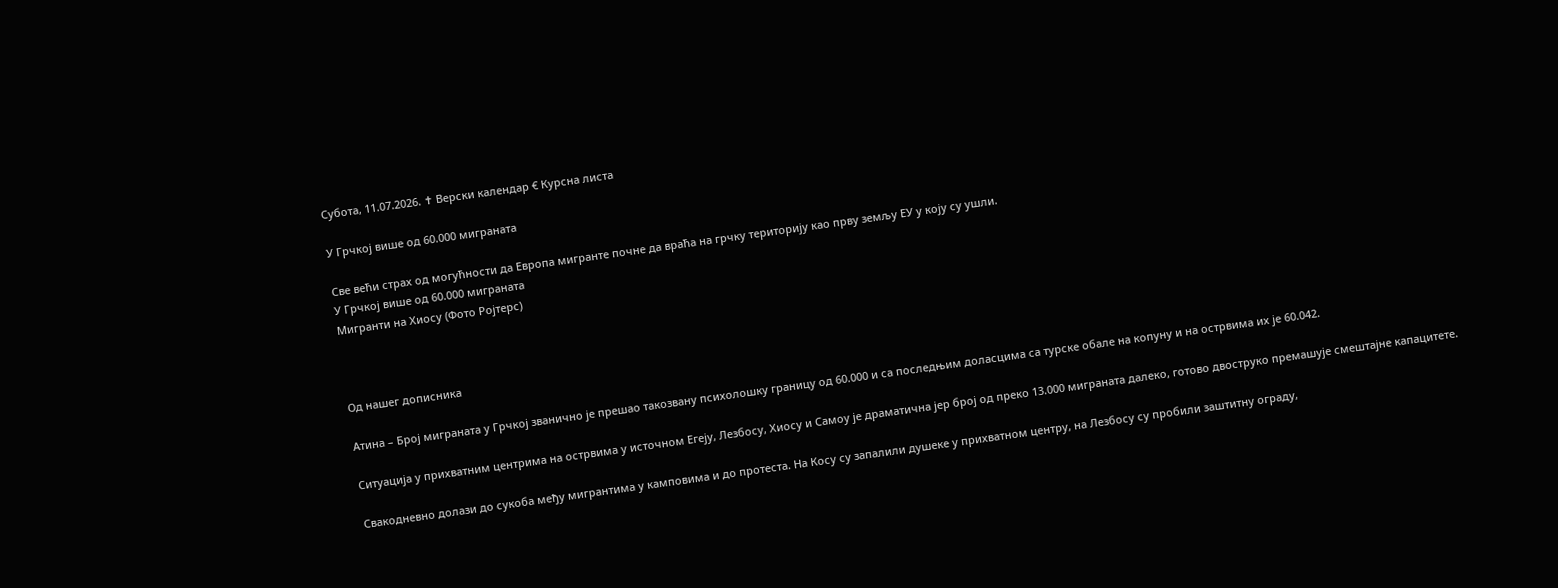Субота, 11.07.2026. ✝ Верски календар € Курсна листа

У Грчкој више од 60.000 миграната

Све већи страх од могућности да Европа мигранте почне да враћа на грчку територију као прву земљу ЕУ у коју су ушли.
У Грчкој више од 60.000 миграната
Мигранти на Хиосу (Фото Ројтерс)



Од нашег дописника

Атина – Број миграната у Грчкој званично је прешао такозвану психолошку границу од 60.000 и са последњим доласцима са турске обале на копуну и на острвима их је 60.042.

Ситуација у прихватним центрима на острвима у источном Егеју, Лезбосу, Хиосу и Самоу је драматична јер број од преко 13.000 миграната далеко, готово двоструко премашује смештајне капацитете.

Свакодневно долази до сукоба међу мигрантима у камповима и до протеста. На Косу су запалили душеке у прихватном центру, на Лезбосу су пробили заштитну ограду,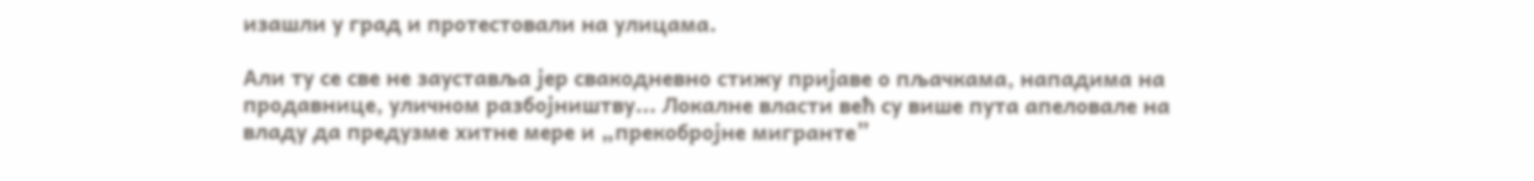изашли у град и протестовали на улицама.

Али ту се све не зауставља јер свакодневно стижу пријаве о пљачкама, нападима на продавнице, уличном разбојништву... Локалне власти већ су више пута апеловале на владу да предузме хитне мере и „прекобројне мигранте”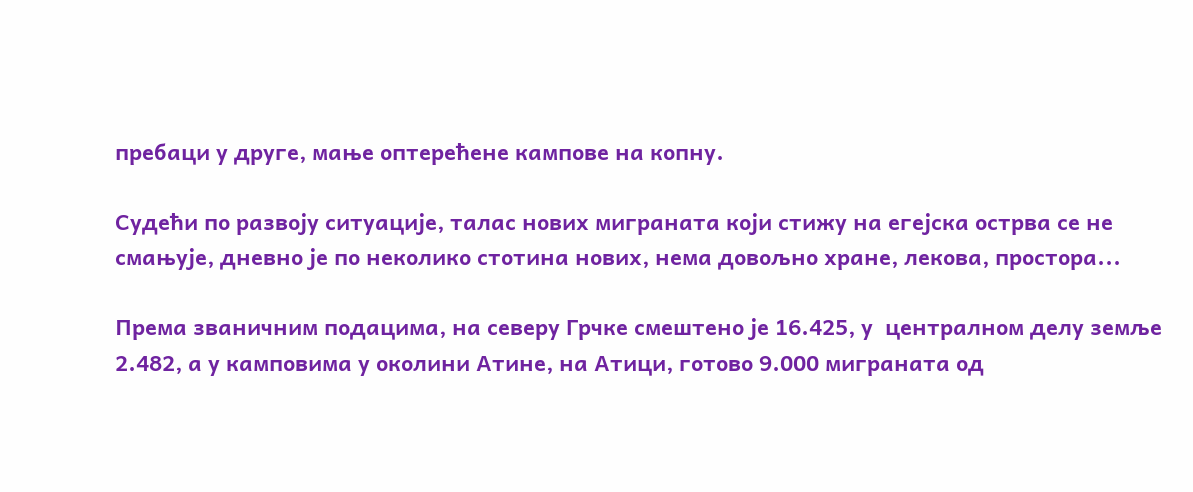пребаци у друге, мање оптерећене кампове на копну.

Судећи по развоју ситуације, талас нових миграната који стижу на егејска острва се не смањује, дневно је по неколико стотина нових, нема довољно хране, лекова, простора...

Према званичним подацима, на северу Грчке смештено је 16.425, у  централном делу земље 2.482, а у камповима у околини Атине, на Атици, готово 9.000 миграната од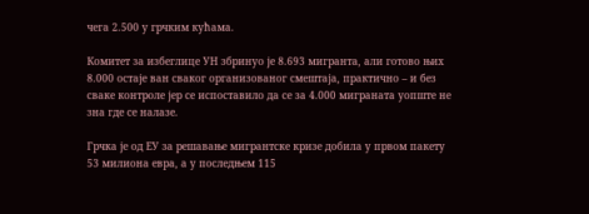чега 2.500 у грчким кућама.

Комитет за избеглице УН збринуо је 8.693 мигранта, али готово њих 8.000 остаје ван сваког организованог смештаја, практично – и без сваке контроле јер се испоставило да се за 4.000 миграната уопште не зна где се налазе.

Грчка је од ЕУ за решавање мигрантске кризе добила у првом пакету 53 милиона евра, а у последњем 115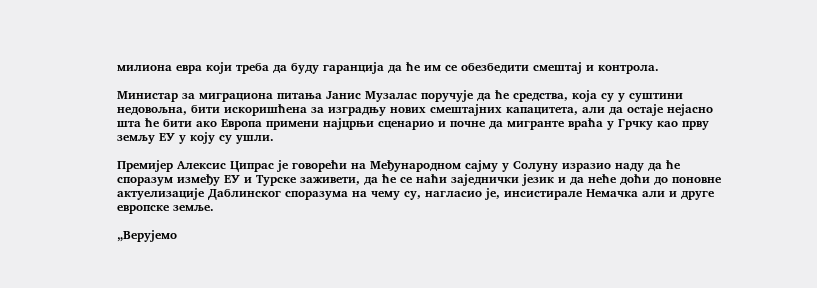милиона евра који треба да буду гаранција да ће им се обезбедити смештај и контрола.

Министар за миграциона питања Јанис Музалас поручује да ће средства, која су у суштини недовољна, бити искоришћена за изградњу нових смештајних капацитета, али да остаје нејасно шта ће бити ако Европа примени најцрњи сценарио и почне да мигранте враћа у Грчку као прву земљу ЕУ у коју су ушли.

Премијер Алексис Ципрас је говорећи на Међународном сајму у Солуну изразио наду да ће споразум између ЕУ и Турске заживети, да ће се наћи заједнички језик и да неће доћи до поновне актуелизације Даблинског споразума на чему су, нагласио је, инсистирале Немачка али и друге европске земље.

„Верујемо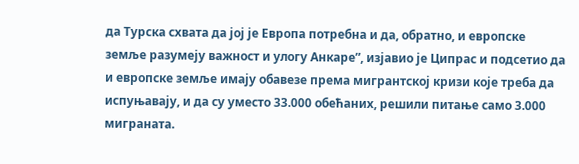да Турска схвата да јој је Европа потребна и да, обратно, и европске земље разумеју важност и улогу Анкаре”, изјавио је Ципрас и подсетио да и европске земље имају обавезе према мигрантској кризи које треба да испуњавају, и да су уместо 33.000 обећаних, решили питање само 3.000 миграната.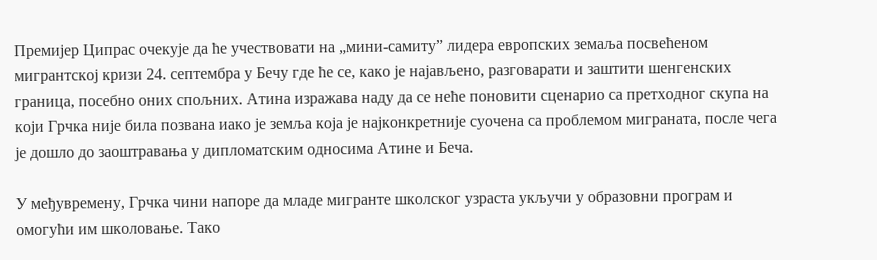Премијер Ципрас очекује да ће учествовати на „мини-самиту” лидера европских земаља посвећеном мигрантској кризи 24. септембра у Бечу где ће се, како је најављено, разговарати и заштити шенгенских граница, посебно оних спољних. Атина изражава наду да се неће поновити сценарио са претходног скупа на који Грчка није била позвана иако је земља која је најконкретније суочена са проблемом миграната, после чега је дошло до заоштравања у дипломатским односима Атине и Беча.

У међувремену, Грчка чини напоре да младе мигранте школског узраста укључи у образовни програм и омогући им школовање. Тако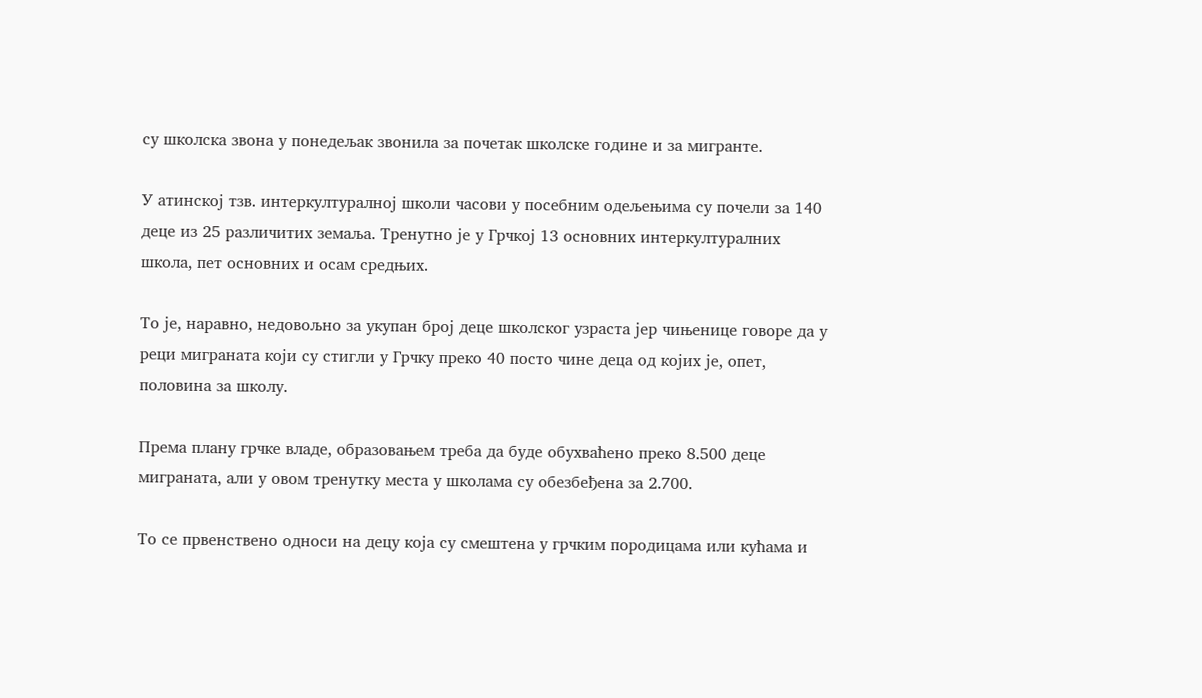су школска звона у понедељак звонила за почетак школске године и за мигранте.

У атинској тзв. интеркултуралној школи часови у посебним одељењима су почели за 140 деце из 25 различитих земаља. Тренутно је у Грчкој 13 основних интеркултуралних школа, пет основних и осам средњих.

То је, наравно, недовољно за укупан број деце школског узраста јер чињенице говоре да у реци миграната који су стигли у Грчку преко 40 посто чине деца од којих је, опет, половина за школу.

Према плану грчке владе, образовањем треба да буде обухваћено преко 8.500 деце миграната, али у овом тренутку места у школама су обезбеђена за 2.700.

То се првенствено односи на децу која су смештена у грчким породицама или кућама и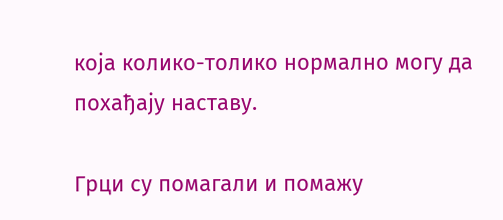која колико-толико нормално могу да похађају наставу.

Грци су помагали и помажу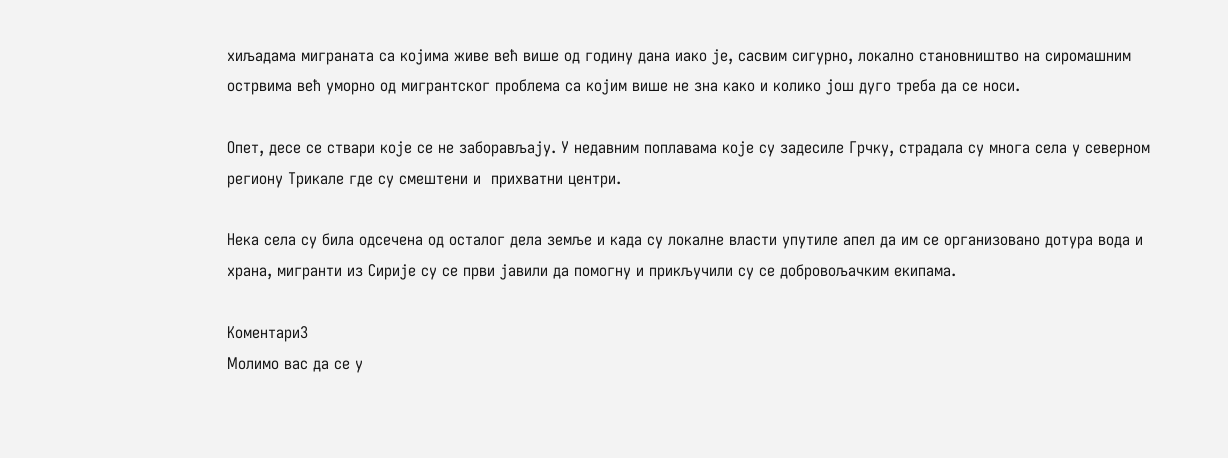хиљадама миграната са којима живе већ више од годину дана иако је, сасвим сигурно, локално становништво на сиромашним острвима већ уморно од мигрантског проблема са којим више не зна како и колико још дуго треба да се носи.

Опет, десе се ствари које се не заборављају. У недавним поплавама које су задесиле Грчку, страдала су многа села у северном региону Трикале где су смештени и  прихватни центри.

Нека села су била одсечена од осталог дела земље и када су локалне власти упутиле апел да им се организовано дотура вода и храна, мигранти из Сирије су се први јавили да помогну и прикључили су се добровољачким екипама.

Коментари3
Молимо вас да се у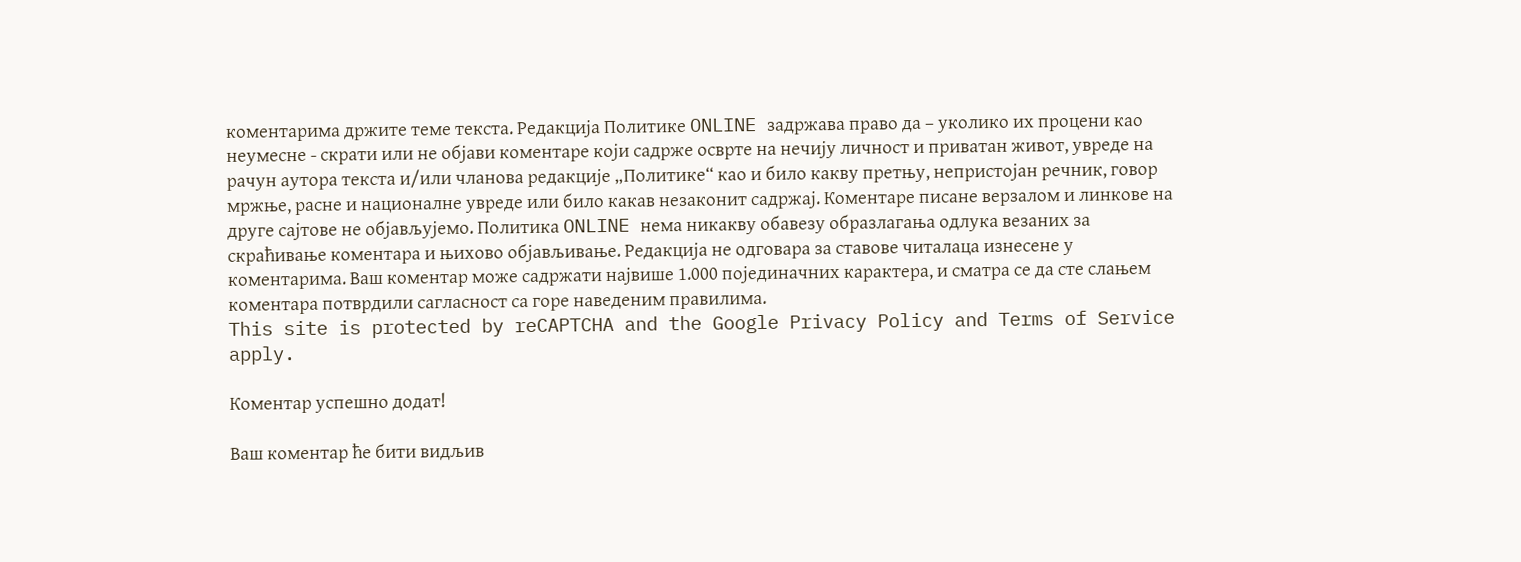коментарима држите теме текста. Редакција Политике ONLINE задржава право да – уколико их процени као неумесне - скрати или не објави коментаре који садрже осврте на нечију личност и приватан живот, увреде на рачун аутора текста и/или чланова редакције „Политике“ као и било какву претњу, непристојан речник, говор мржње, расне и националне увреде или било какав незаконит садржај. Коментаре писане верзалом и линкове на друге сајтове не објављујемо. Политика ONLINE нема никакву обавезу образлагања одлука везаних за скраћивање коментара и њихово објављивање. Редакција не одговара за ставове читалаца изнесене у коментарима. Ваш коментар може садржати највише 1.000 појединачних карактера, и сматра се да сте слањем коментара потврдили сагласност са горе наведеним правилима.
This site is protected by reCAPTCHA and the Google Privacy Policy and Terms of Service apply.

Комeнтар успeшно додат!

Ваш комeнтар ћe бити видљив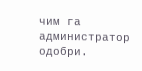чим га администратор одобри.